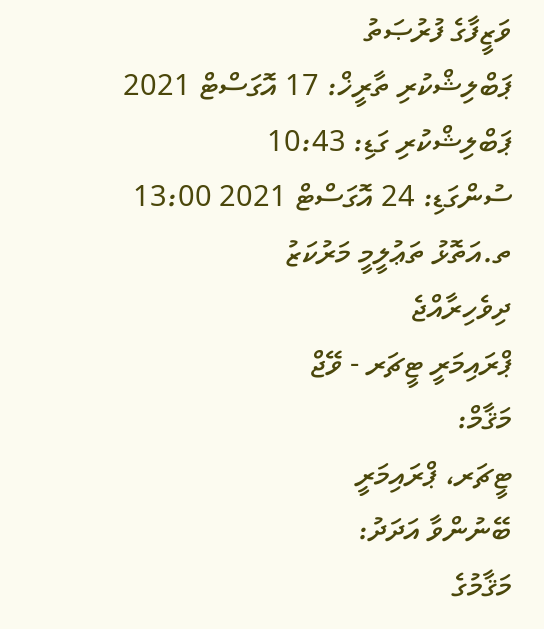ވަޒީފާގެ ފުރުޞަތު
ޕަބްލިޝްކުރި ތާރީޚް: 17 އޮގަސްޓް 2021
ޕަބްލިޝްކުރި ގަޑި: 10:43
ސުންގަޑި: 24 އޮގަސްޓް 2021 13:00
ތ.އަތޮޅު ތަޢުލީމީ މަރުކަޒު
ދިވެހިރާއްޖެ
ޕްރައިމަރީ ޓީޗަރ - ވޭޖް
މަޤާމް:
ޓީޗަރ، ޕްރައިމަރީ
ބޭނުންވާ އަދަދު:
މަޤާމުގެ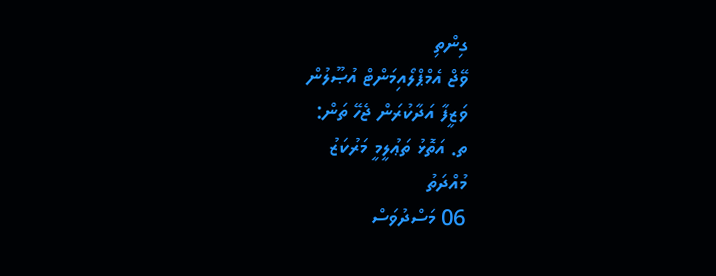ގިންތި
ވޭޖް އެމްޕްލޯއިމަންޓް އުޞޫލުން
ވަޒީފާ އަދާކުރަން ޖެހޭ ތަން:
ތ. އަތޮޅު ތަޢުލީމީ މަރުކަޒު
މުއްދަތު
06 މަސްދުވަސް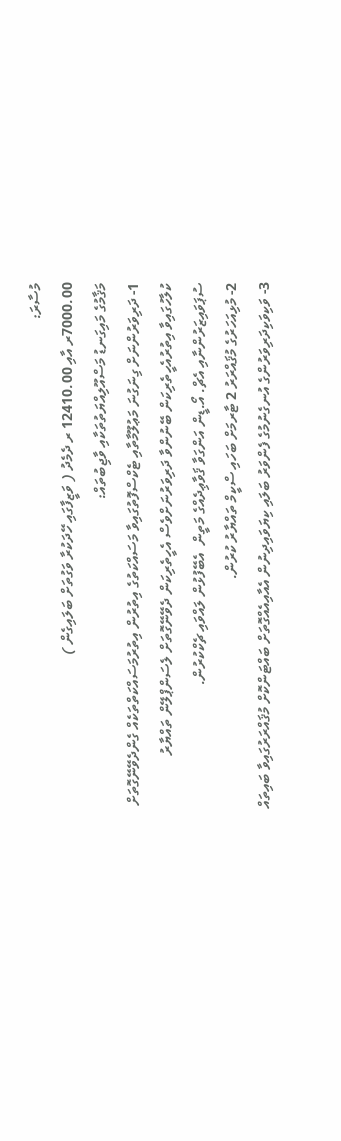މުސާރަ:
7000.00ރ އާއި 12410.00 ރ ދެމެދު ( ވަޒީފާގައި ހޭދަކުރާ ވަގުތަށް ބަލައިގެން )
މަޤާމުގެ މައިގަނޑު މަސްއޫލިއްޔަތުތަކާއި ވާޖިބުތައް:
1- ދަރިވަރުންނަށް ގިނަގުނަ މަޢުލޫމާތާއި ޓެކްސްފޮތުގައިވާ މަސައްކަތުގެ އިތުރުން އިތުރުމަސައްކަތްތަކެއް ގެންދެވޭނޭގޮތަށް ކުލާހުގައިވާ އިތުރުއެހީތެރިކަން ބޭނުންވާ ދަރިވަރުނަށްވެސް އެހީތެރިކަން ދެވޭނޭގޮތަށް ލެސަންޕްލޭން ތައްޔާރު ސުޕަވައިޒަރުންނާއި އެޗް. އޯ.ޑީން އަންގަވާ ޤަވާޢިދެއްގެ މަތީން  އެބޭފުޅުން ލައްވައި ޗެކްކުރުން.
2- މުޅިއަހަރުގެ މުޤައްރަރު 2 ޓާރމަށް ބަހައި ސްކީމް ތައްޔާރު ކުރުން.
3- ވަކިވަކިދަރިވަރުންގެ އުނގެނުމުގެ ފެންވަރު ބަލައި ކިޔަވައިދިނުން އެއާއިއެއްގޮތަށް ބައްޓަންކޮށް މުޤައްރަރުގައިވާ ބައިތައް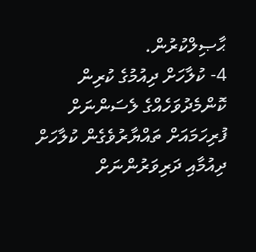ޙާޞިލްކުރުން.
4- ކުލާހަށް ދިއުމުގެ ކުރިން ކޮންމެދުވަހެއްގެ ލެސަންނަށް ފުރިހަމައަށް ތައްޔާރުވެގެން ކުލާހަށް ދިއުމާއި ދަރިވަރުންނަށް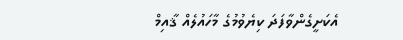އެކަށީގެންވާފަދަ ކިޔެވުމުގެ މާހައުލެއް ޤާއިމް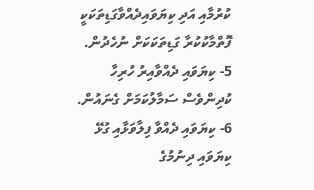ކުރުމާއި އަދި ކިޔަވައިދެއްވާގަޑިތަކަކީ ފޮތްމާކުކުރާ ގަޑިތަކަކަށް ނުހެދުން.
5- ކިޔަވައި ދެއްވާއިރު ހުރިހާ ކުދިންވެސް ސަމާލުކަމަށް ގެނައުން.
6- ކިޔަވައި ދެއްވާ ފިލާވަޅާއި ގުޅޭ ކިޔަވައި ދިނުމުގެ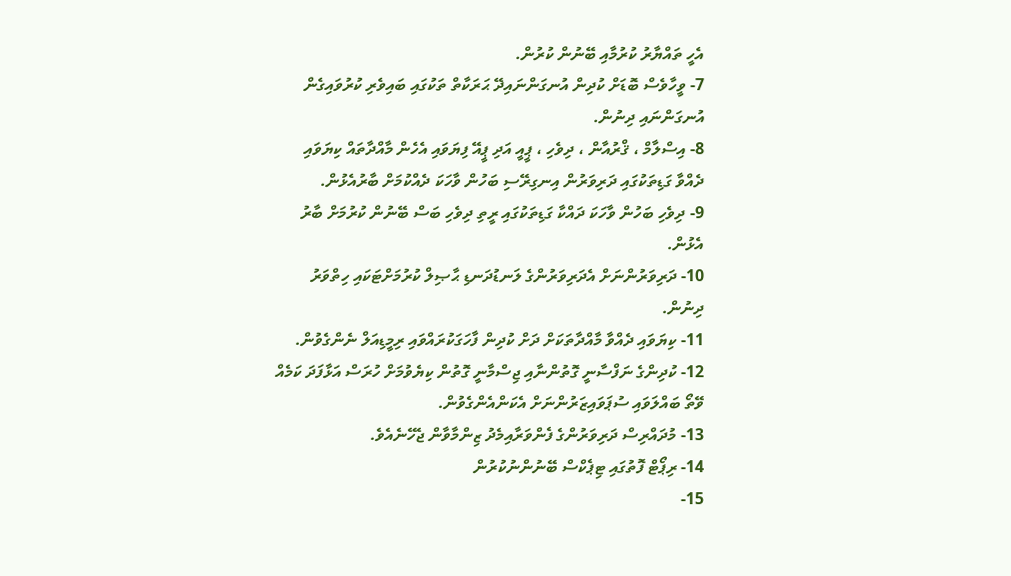އެހީ ތައްޔާރު ކުރުމާއި ބޭނުން ކުރުން.
7- ވީހާވެސް ބޮޑަށް ކުދިން އުނގަންނައިދޭ ޙަރަކާތް ތަކުގައި ބައިވެރި ކުރުވައިގެން އުނގަންނައި ދިނުން.
8- އިސްލާމް ، ޤްރުއާން ، ދިވެހި ، ޕީއީ އަދި ޕީއޭ ފިޔަވައި އެހެން މާއްދާތައް ކިޔަވައި ދެއްވާ ގަޑިތަކުގައި ދަރިވަރުން އިނގިރޭސި ބަހުން ވާހަކަ ދެއްކުމަށް ބާރުއެޅުން.
9- ދިވެހި ބަހުން ވާހަކަ ދައްކާ ގަޑިތަކުގައި ރީތި ދިވެހި ބަސް ބޭނުން ކުރުމަށް ބާރު އެޅުން.
10- ދަރިވަރުންނަށް އެދަރިވަރުންގެ ލަނޑުދަނޑި ޙާޞިލް ކުރުމަށްޓަކައި ހިތްވަރު ދިނުން.
11- ކިޔަވައި ދެއްވާ މާއްދާތަކަށް ދަށް ކުދިން ފާހަގަކުރައްވައި ރިމީޑިއަލް ނެންގެވުން.
12- ކުދިންގެ ނަފްސާނީ ގޮތުންނާއި ޖިސްމާނީ ގޮތުން ކިޔެވުމަށް ހުރަސް އަޅާފަދަ ކަމެއް ވޭތޯ ބައްލަވައި ސުޕަވައިޒަރުންނަށް އެކަންއެންގެވުން.
13- މުދައްރިސް ދަރިވަރުންގެ ފެންވަރާއިމެދު ޒިންމާވާން ޖެހޭނެއެވެ.
14- ރިޕޯޓް ފޮތުގައި ޓިޕެކްސް ބޭނުންނުކުރުން
15-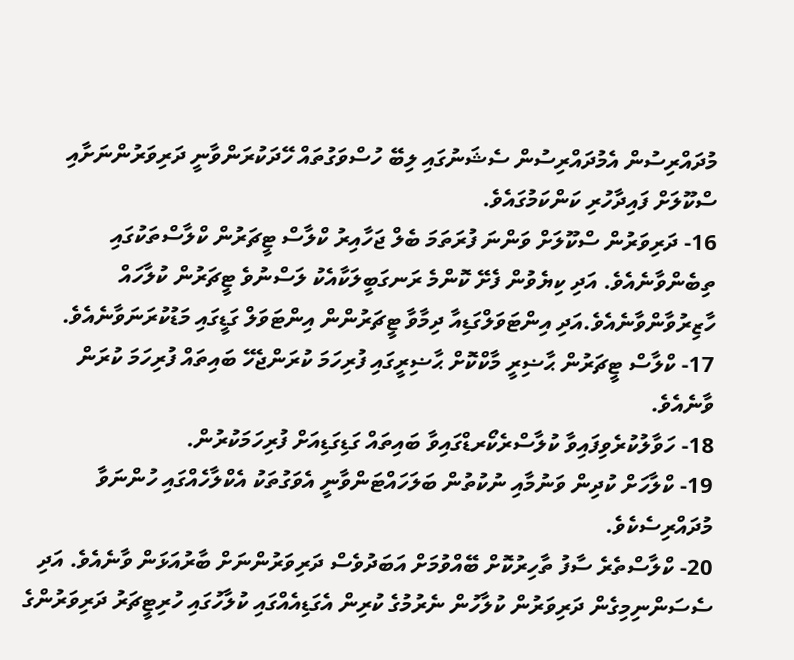މުދައްރިސުން އެމުދައްރިސުން ސެޝަނުގައި ލިބޭ ހުސްވަގުތައް ހޭދަކުރަންވާނީ ދަރިވަރުންނަށާއި ސްކޫލަށް ފައިދާހުރި ކަންކަމުގައެވެ.
16- ދަރިވަރުން ސްކޫލަށް ވަންނަ ފުރަތަމަ ބެލް ޖަހާއިރު ކްލާސް ޓީޗަރުން ކްލާސްތަކުގައި ތިބެންވާނެއެވެ. އަދި ކިޔެވުން ފެށޭ ކޮންމެ ރަނގަބީލަކާއެކު ލަސްނުވެ ޓީޗަރުން ކުލާހައް ހާޒިރުވާންވާނެއެވެ.އަދި އިންޓަވަލްގަޑިއާ ދިމާވާ ޓީޗަރުންން އިންޓަވަލް ގަޑީގައި މަޑުކުރަނަވާނެއެވެ.
17- ކްލާސް ޓީޗަރުން ޙާޟިރީ މާކްކޮށް ޙާޟިރީގައި ފުރިހަމަ ކުރަންޖެހޭ ބައިތައް ފުރިހަމަ ކުރަން ވާނެއެވެ.
18- ހަވާލުކުރެވިފައިވާ ކުލާސްރެކޯރޑްގައިވާ ބައިތައް ގަޑިގަޑިއަށް ފުރިހަމަކުރުން.
19- ކްލާހަށް ކުދިން ވަނުމާއި ނުކުތުން ބަލަހައްޓަންވާނީ އެވަގުތަކު އެކްލާހެއްގައި ހުންނަވާ މުދައްރިސެކެވެ.
20- ކްލާސްތެރެ ސާފު ތާހިރުކޮށް ބޭއްވުމަށް އަބަދުވެސް ދަރިވަރުންނަށް ބާރުއަޅަން ވާނެއެވެ. އަދި ސެސަންނިމިގެން ދަރިވަރުން ކުލާހުން ނެރުމުގެ ކުރިން އެގަޑިއެއްގައި ކުލާހުގައި ހުރިޓީޗަރު ދަރިވަރުންގެ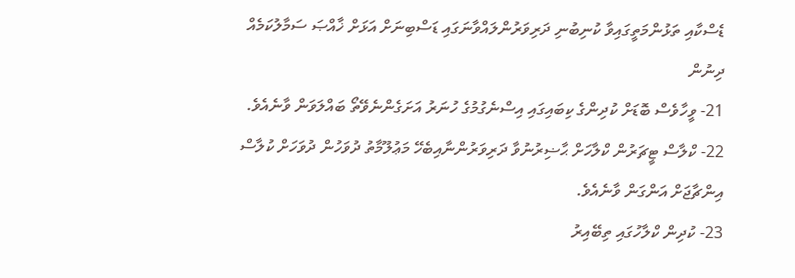ޑެސްކާއި ތަޅުންމަތީގައިވާ ކުނިބުނި ދަރިވަރުންލައްވާނަގައި ޑަސްބިނަށް އަޅަށް ޚާއްޞަ ސަމާލުކަމެއް ދިނުން
21- ވީހާވެސް ބޮޑަށް ކުދިންގެ ކިބައިގައި އިސްނެގުމުގެ ހުނަރު އަށަގެންނެވޭތޯ ބައްލަވަން ވާނެއެވެ.
22- ކްލާސް ޓީޗަރުން ކްލާހަށް ޙާޟިރުނުވާ ދަރިވަރުންނާއިބެހޭ މަޢުލޫމާތު ދުވަހުން ދުވަހަށް ކުލާސް އިންޗާޖަށް އަންގަން ވާނެއެވެ.
23- ކުދިން ކްލާހުގައި ތިބޭއިރު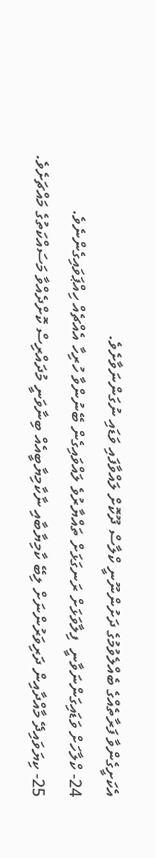އެކަށީގެންވާ ފަރާތެއްގެ ބެއްލެވުމުގެ ދަށުންނޫނީ ކްލާސް ދޫކޮށް ލައްވާފައި ވަޑައި ނުގަންނަވާށެވެ.
24- ކްލާހަށް ވަޑައިގަންނަވާނީ  ފިލާވަޅަށް ރަނގަޅަށް ތައްޔާރުވެ ލައްވައިގެން ބޭނުންވާ ހުރިހާ އެއްޗެއް ހިއްޕަވައިގެންނެވެ.
25- ކިޔަވައިދޭ މާއްދާއިން ދަރިވަރުންނަށް ލިބޭ ކާމިޔާބާއި ނާކާމިޔާބީއެއް ބިނާވަނީ މުދައްރިސް ކޮށްދެއްވާ މަސައްކަތުގެ މައްޗަށެވެ.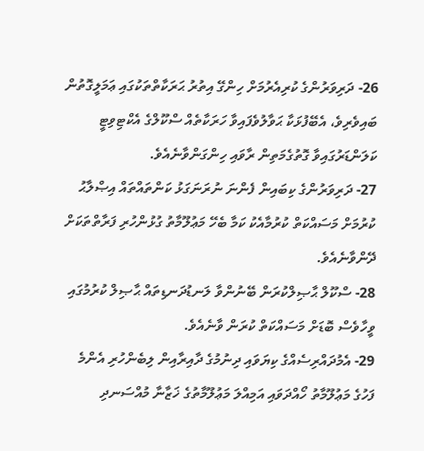26- ދަރިވަރުންގެ ކުރިއެރުމަށް ހިންގޭ އިތުރު ޙަރަކާތްތަކުގައި ޢަމަލީގޮތުން ބައިވެރިވެ، އެބޭފުޅަކާ ޙަވާލުވެފައިވާ ހަރަކާތެއް ސްކޫލްގެ އެކްޓިވިޓީ ކަލަންޑަރުގައިވާ ގޮތުގެމަތިން ރާވައި ހިންގަންވާނެއެވެ.
27- ދަރިވަރުންގެ ކިބައިން ފެންނަ ނުރަނަގަޅު ކަންތައްތައް އިޞްލާޙު ކުރުމަށް މަސައްކަތް ކުރުމާއެކު ކަމާ ބެހޭ މަޢުލޫމާތު ގުޅުންހުރި ފަރާތްތަކަށް ދޭންވާނެއެވެ.
28- ސްކޫލް ޙާޞިލްކުރަން ބޭނުންވާ ލަނޑުދަނޑިތައް ޙާޞިލް ކުރުމުގައި ވީހާވެސް ބޮޑަށް މަސައްކަތް ކުރަން ވާނެއެވެ.
29- އެމުދައްރިސެއްގެ ކިޔަވައި ދިނުމުގެ ދާއިރާއިން ލިބެންހުރި އެންމެ ފަހުގެ މަޢުލޫމާތު ހޯއްދަވައި އަމިއްލަ މަޢުލޫމާތުގެ ޚަޒާނާ މުއްސަނދި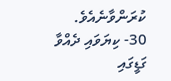ކުރަންވާނެއެވެ.
30- ކިޔަވައި ދެއްވާ ގަޑީގައި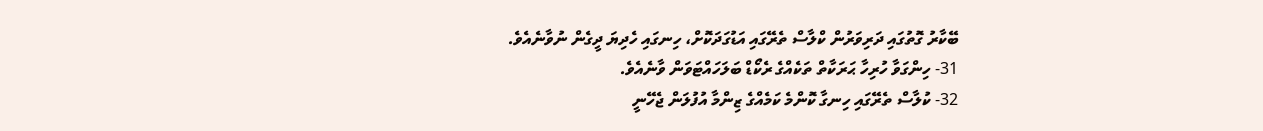ބޭކާރު ގޮތުގައި ދަރިވަރުން ކްލާސް ތެރޭގައި އަޑުގަދަކޮށް، ހިނގައި ހެދިޔަ ދީގެން ނުވާނެއެވެ.
31- ހިންގަވާ ހުރިހާ ޙަރަކާތް ތަކެއްގެ ރެކޯޑް ބަލަހައްޓަވަން ވާނެއެވެ.
32- ކުލާސް ތެރޭގައި ހިނގާ ކޮންމެ ކަމެއްގެ ޒިންމާ އުފުލަން ޖެހޭނީ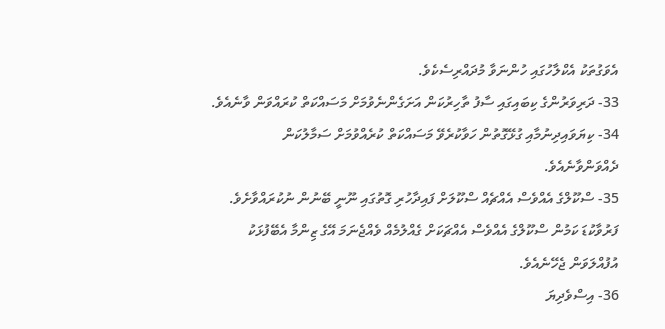އެވަގުތަކު އެކްލާހުގައި ހުންނަވާ މުދައްރިސެކެވެ.
33- ދަރިވަރުންގެ ކިބައިގައި ސާފު ތާހިރުކަން އަށަގެންނެވުމަށް މަސައްކަތް ކުރައްވަން ވާނެއެވެ.
34- ކިޔަވައިދިނުމާއި ގުޅޭގޮތުން ހަވާކުރެވޭ މަސައްކަތް ކުރެއްވުމަށް ސަމާލުކަން ދެއްވަންވާނެއެވެ.
35- ސްކޫލްގެ އެއްވެސް އެއްޗެއް ސްކޫލަށް ފައިދާހުރި ގޮތުގައި ނޫނީ ބޭނުން ނުކުރައްވާށެވެ. ފަރުވާކުޑަ ކަމުން ސްކޫލްގެ އެއްވެސް އެއްޗަކަށް ގެއްލުމެއް ވެއްޖެނަމަ އޭގެ ޒިންމާ އެބޭފުޅަކު އުފުއްލަވަން ޖެހޭނެއެވެ.
36- އިސްވެދިޔަ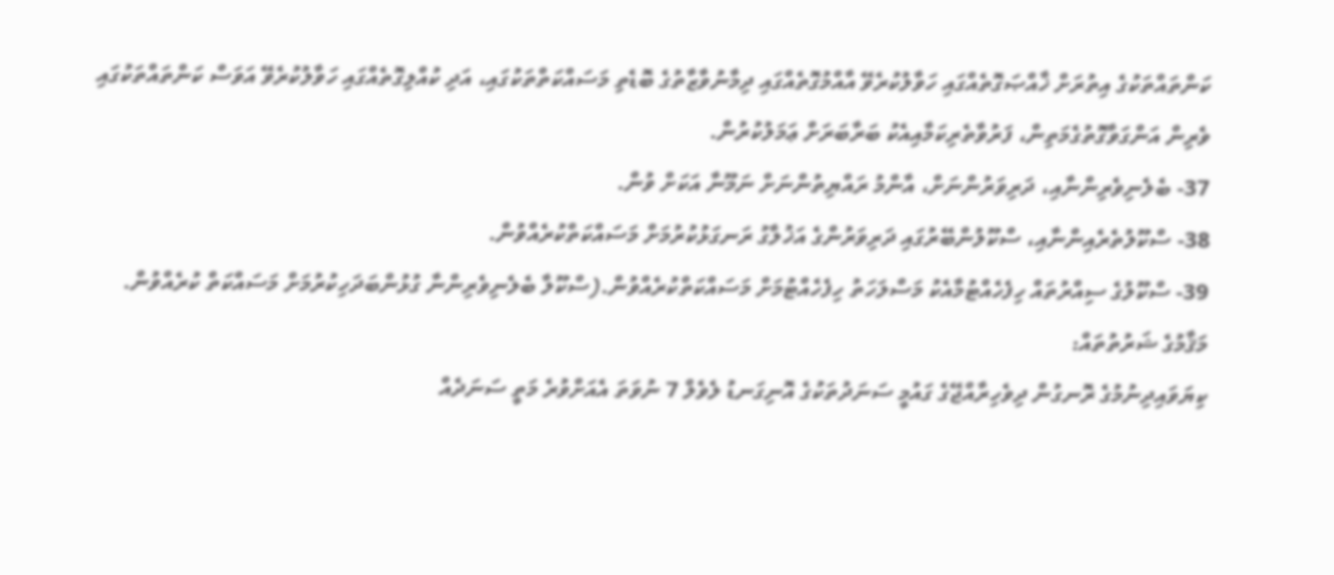ކަންތައްތަކުގެ އިތުރަށް ޚާއްޞަގޮތެއްގައި ހަވާލުކުރެވޭ އާއްމުގޮތެއްގައި ދިމާނުވާޒާތުގެ ބޮޑެތި މަސައްކަތްތަކުގައި، އަދި ކުއްލިގޮތެއްގައި ހަވާލުކުރެވޭ އަވަސް ކަންތައްތަކުގައި ވެރިން އަންގަވާގޮތުގެމަތިން، ފަރުވާތެރިކަމާއިއެކު ބަރާބަރަށް ޢަމަލުކުރުން.
37- ބެލެނިވެރިންނާއި، ދަރިވަރުންނަށް، އާންމު ރައްޔިތުންނަށް ނަމޫނާ އަކަށް ވުން.
38- ސްކޫލުތެރެއިންނާއި، ސްކޫލުންބޭރުގައި ދަރިވަރުންގެ އަޚުލާގު ރަނގަޅުކުރުމަށް މަސައްކަތްކުރެއްވުން.
39- ސްކޫލުގެ ސިއްރުތައް ހިފެހެއްޓުމާއެކު މަސްލަހަތު ހިފެހެއްޓުމަށް މަސައްކަތްކުރެއްވުން.(ސްކޫލާ ބެލެނިވެރިންނާ ގުޅުންބަދަހިކުރުމަށް މަސައްކަތް ކުރެއްވުން.
މަޤާމުގެ ޝަރުތުތައް:
ކިޔަވައިދިނުމުގެ ރޮނގުން ދިވެހިރާއްޖޭގެ ގައުމީ ސަނަދުތަކުގެ އޮނިގަނޑު ލެވެލް 7 ނުވަތަ އެއަށްވުރެ މަތީ ސަނަދެއް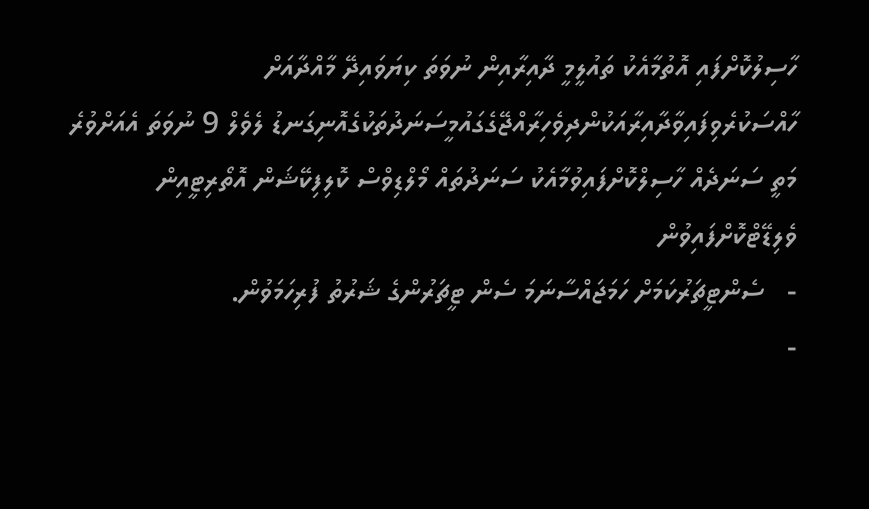ހާސިލުކޮށްފައި އޮތުމާއެކު ތައުލީމީ ދާއިރާއިން ނުވަތަ ކިޔަވައިދޭ މާއްދާއަށް ހާއްސަކުރެވިފައިވާދާއިރާއަކުންދިވެހިރާއްޖޭގެގައުމީސަނަދުތަކުގެއޮނިގަނޑު ލެވެލް 9 ނުވަތަ އެއަށްވުރެ މަތީ ސަނަދެއް ހާސިލްކޮށްފައިވުމާއެކު ސަނަދުތައް މޯލްޑިވްސް ކޮލިފިކޭޝަން އޮތޯރިޓީއިން ވެލިޑޭޓްކޮށްފައިވުން
-   ސެންޓީޗަރުކަމަށް ހަމަޖައްސާނަމަ ސެން ޓީޗަރުންގެ ޝަރުތު ފުރިހަމަވުން.
-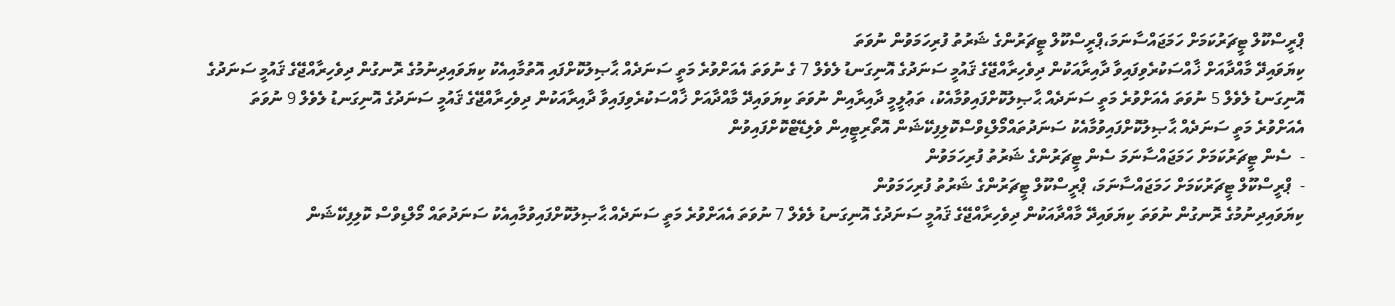ޕްރީސްކޫލް ޓީޗަރުކަމަށް ހަމަޖައްސާނަމަ،ޕްރީސްކޫލް ޓީޗަރުންގެ ޝަރުތު ފުރިހަމަވުން ނުވަތަ
ކިޔަވައިދޭ މާއްދާއަށް ޚާއްސަކުރެވިފައިވާ ދާއިރާއަކުން ދިވެހިރާއްޖޭގެ ޤައުމީ ސަނަދުގެ އޮނިގަނޑު ލެވެލް 7 ގެ ނުވަތަ އެއަށްވުރެ މަތީ ސަނަދެއް ޙާޞިލުކޮށްފައި އޮތުމާއިއެކު ކިޔަވައިދިނުމުގެ ރޮނގުން ދިވެހިރާއްޖޭގެ ޤައުމީ ސަނަދުގެ އޮނިގަނޑު ލެވެލް 5 ނުވަތަ އެއަށްވުރެ މަތީ ސަނަދެއް ޙާޞިލުކޮށްފައިވުމާއެކު، ތަޢުލީމީ ދާއިރާއިން ނުވަތަ ކިޔަވައިދޭ މާއްދާއަށް ޚާއްސަކުރެވިފައިވާ ދާއިރާއަކުން ދިވެހިރާއްޖޭގެ ޤައުމީ ސަނަދުގެ އޮނިގަނޑު ލެވެލް 9 ނުވަތަ އެއަށްވުރެ މަތީ ސަނަދެއް ޙާޞިލުކޮށްފައިވުމާއެކު ސަނަދުތައްމޯލްޑިވްސްކޮލިފިކޭޝަން އޮތޯރިޓީއިން ވެލިޑޭޓްކޮށްފައިވުން
-  ސެން ޓީޗަރުކަމަށް ހަމަޖައްސާނަމަ ސެން ޓީޗަރުންގެ ޝަރުތު ފުރިހަމަވުން
-  ޕްރީސްކޫލް ޓީޗަރުކަމަށް ހަމަޖައްސާނަމަ، ޕްރީސްކޫލް ޓީޗަރުންގެ ޝަރުތު ފުރިހަމަވުން
ކިޔަވައިދިނުމުގެ ރޮނގުން ނުވަތަ ކިޔަވައިދޭ މާއްދާއަކުން ދިވެހިރާއްޖޭގެ ޤައުމީ ސަނަދުގެ އޮނިގަނޑު ލެވެލް 7 ނުވަތަ އެއަށްވުރެ މަތީ ސަނަދެއް ޙާޞިލުކޮށްފައިވުމާއިއެކު ސަނަދުތައް މޯލްޑިވްސް ކޮލިފިކޭޝަން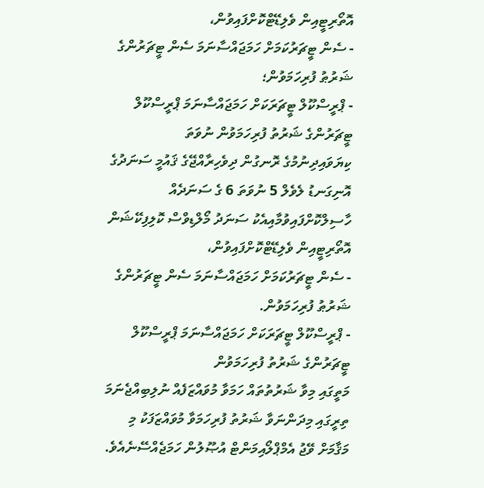އޮތޯރިޓީއިން ވެލިޑޭޓްކޮށްފައިވުން،
- ސެން ޓީޗަރުކަމަށް ހަމަޖައްސާނަމަ ސެން ޓީޗަރުންގެ ޝަރުޠު ފުރިހަމަވުން؛
- ޕްރީސްކޫލް ޓީޗަރަކަށް ހަމަޖައްސާނަމަ ޕްރީސްކޫލް ޓީޗަރުންގެ ޝަރުތު ފުރިހަމަވުން ނުވަތަ
ކިޔަވައިދިނުމުގެ ރޮނގުން ދިވެހިރާއްޖޭގެ ޤައުމީ ސަނަދުގެ އޮނިގަނޑު ލެވެލް 5 ނުވަތަ 6 ގެ ސަނަދެއް ހާސިލްކޮށްފައިވުމާއިއެކު ސަނަދު މޯލްޑިވްސް ކޮލިފިކޭޝަން އޮތޯރިޓީއިން ވެލިޑޭޓްކޮށްފައިވުން،
- ސެން ޓީޗަރުކަމަށް ހަމަޖައްސާނަމަ ސެން ޓީޗަރުންގެ ޝަރުޠު ފުރިހަމަވުން.
- ޕްރީސްކޫލް ޓީޗަރަކަށް ހަމަޖައްސާނަމަ ޕްރީސްކޫލް ޓީޗަރުންގެ ޝަރުތު ފުރިހަމަވުން
މަތީގައި މިވާ ޝަރުތުތައް ހަމަވާ މުވައްޒަފެއް ނުލިބިއްޖެނަމަ ތިރީގައި މިދަންނަވާ ޝަރުތު ފުރިހަމަވާ މުވައްޒަފަކު މި މަޤާމަށް ވޭޖު އެމްޕްލޯއިމަންޓް އުޞޫލުން ހަމަޖެއްސޭނެއެވެ.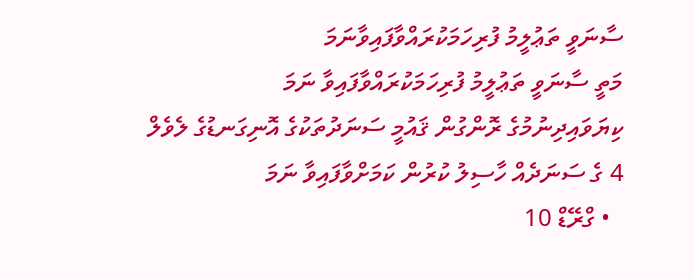ސާނަވީ ތަޢުލީމު ފުރިހަމަކުރައްވާފައިވާނަމަ
މަތީ ސާނަވީ ތަޢުލީމު ފުރިހަމަކުރައްވާފައިވާ ނަމަ
ކިޔަވައިދިނުމުގެ ރޮންގުން ޤައުމީ ސަނަދުތަކުގެ އޮނިގަނޑުގެ ލެވެލް 4 ގެ ސަނަދެއް ހާސިލު ކުރުން ކަމަށްވާފައިވާ ނަމަ
  • ގްރޭޑް 10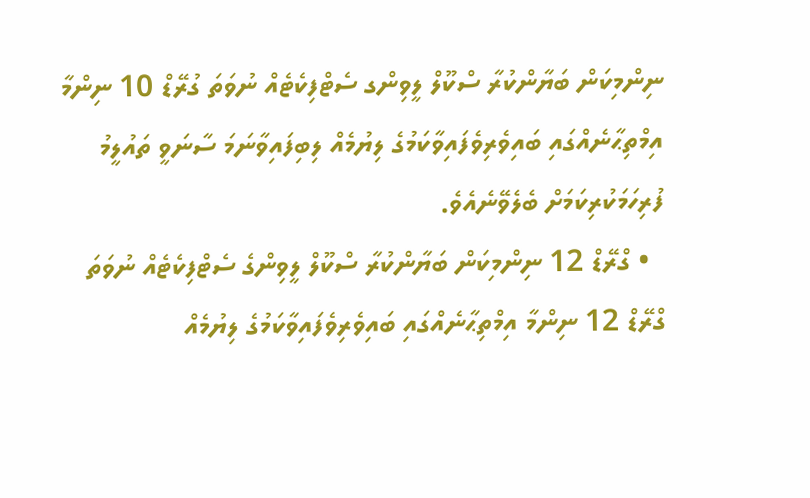ނިންމިކަން ބަޔާންކުރާ ސްކޫލް ލީވިންގ ސެޓްފިކެޓެއް ނުވަތަ ގުރޭޑް 10 ނިންމާ އިމްތިޙާނެއްގައި ބައިވެރިވެފައިވާކަމުގެ ލިޔުމެއް ލިބިފައިވާނަމަ ސާނަވީ ތައުލީމު ފުރިހަމަކުރިކަމަށް ބެލެވޭނެއެވެ.
  • ގްރޭޑް 12 ނިންމިކަން ބަޔާންކުރާ ސްކޫލް ލީވިންގެ ސެޓްފިކެޓެއް ނުވަތަ ގްރޭޑް 12 ނިންމާ އިމްތިޙާނެއްގައި ބައިވެރިވެފައިވާކަމުގެ ލިޔުމެއް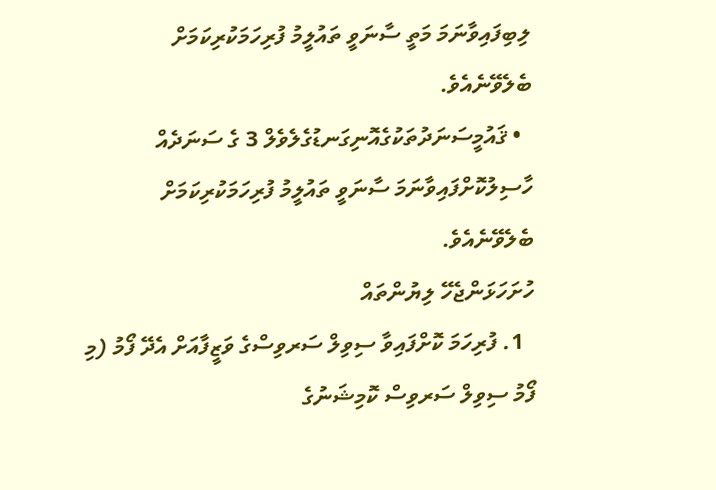ލިބިފައިވާނަމަ މަތީ ސާނަވީ ތައުލީމު ފުރިހަމަކުރިކަމަށް ބެލެވޭނެއެވެ.
  • ޤައުމީސަނަދުތަކުގެއޮނިގަނޑުގެލެވެލް 3 ގެ ސަނަދެއް ހާސިލުކޮށްފައިވާނަމަ ސާނަވީ ތައުލީމު ފުރިހަމަކުރިކަމަށް ބެލެވޭނެއެވެ.
ހުށަހަޅަންޖެހޭ ލިޔުންތައް
  1. ފުރިހަމަ ކޮށްފައިވާ ސިވިލް ސަރވިސްގެ ވަޒީފާއަށް އެދޭ ފޯމު (މި ފޯމު ސިވިލް ސަރވިސް ކޮމިޝަނުގެ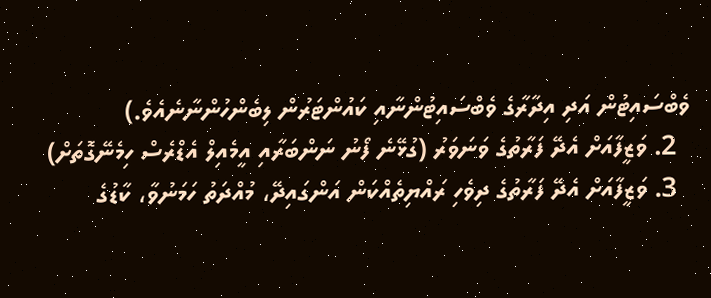ވެބްސައިޓުން އަދި އިދާރާގެ ވެބްސައިޓުންނާއި ކައުންޓަރުން ލިބެންހުންނާނެއެވެ.)
  2. ވަޒީފާއަށް އެދޭ ފަރާތުގެ ވަނަވަރު (ގުޅޭނެ ފޯނު ނަންބަރާއި އީމެއިލް އެޑްރެސް ހިމެނޭގޮތަށް)
  3. ވަޒީފާއަށް އެދޭ ފަރާތުގެ ދިވެހި ރައްޔިތެއްކަން އަންގައިދޭ، މުއްދަތު ހަމަނުވާ، ކާޑުގެ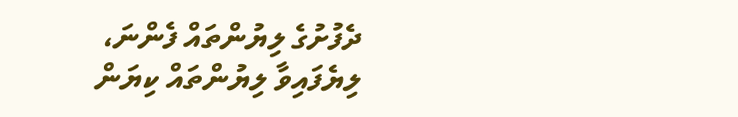ދެފުށުގެ ލިޔުންތައް ފެންނަ، ލިޔެފައިވާ ލިޔުންތައް ކިޔަން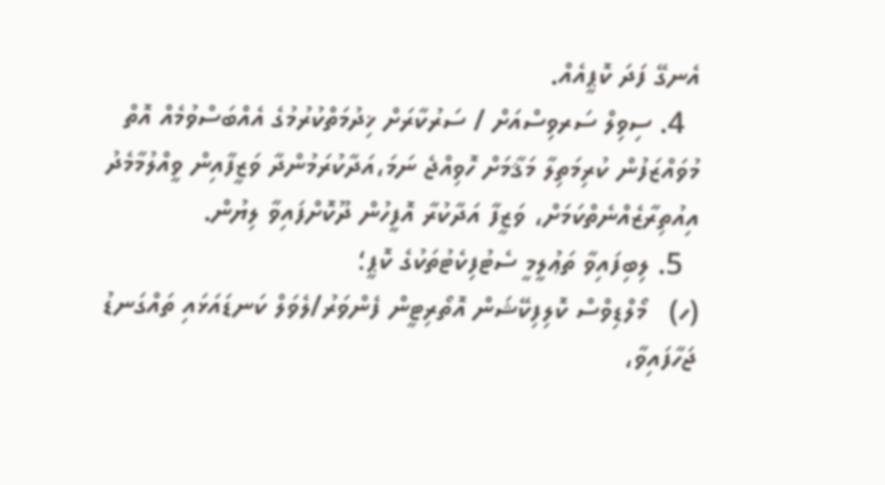އެނގޭ ފަދަ ކޮޕީއެއް.
  4. ސިވިލް ސަރވިސްއަށް / ސަރުކާރަށް ޚިދުމަތްކުރުމުގެ އެއްބަސްވުމެއް އޮތް މުވައްޒަފުން ކުރިމަތިލާ މަޤާމަށް ހޮވިއްޖެ ނަމަ،އަދާކުރަމުންދާ ވަޒީފާއިން ވީއްލުމާމެދު އިއުތިރާޒެއްނެތްކަމަށް، ވަޒީފާ އަދާކުރާ އޮފީހުން ދޫކޮށްފައިވާ ލިޔުން.
  5. ލިބިފައިވާ ތަޢުލީމީ ސެޓުފިކެޓުތަކުގެ ކޮޕީ؛
(ހ)   މޯލްޑިވްސް ކޮލިފިކޭޝަން އޮތޯރިޓީން ފެންވަރު/ލެވަލް ކަނޑައަޅައި ތައްގަނޑު ޖަހާފައިވާ،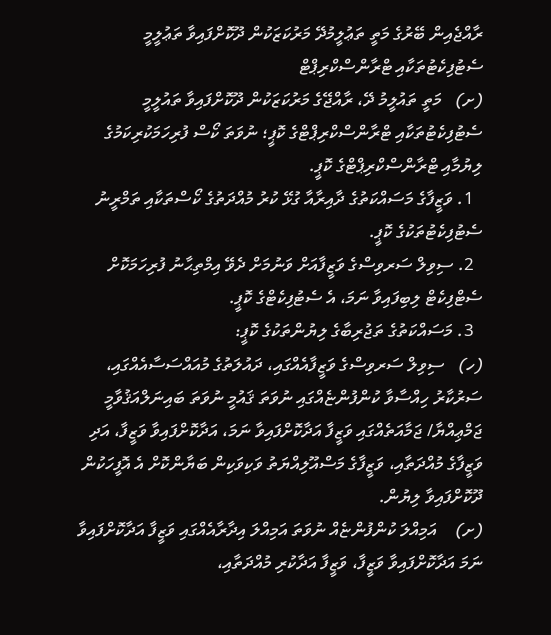ރާއްޖެއިން ބޭރުގެ މަތީ ތަޢުލީމުދޭ މަރުކަޒަކުން ދޫކޮށްފައިވާ ތަޢުލީމީ ސެޓުފިކެޓުތަކާއި ޓްރާންސްކްރިޕްޓް
(ށ)   މަތީ ތައުލީމު ދޭ، ރާއްޖޭގެ މަރުކަޒަކުން ދޫކޮށްފައިވާ ތައުލީމީ ސެޓުފިކެޓުތަކާއި ޓްރާންސްކްރިޕްޓްގެ ކޮޕީ؛ ނުވަތަ ކޯސް ފުރިހަމަކުރިކަމުގެ ލިޔުމާއި ޓްރާންސްކްރިޕްޓްގެ ކޮޕީ.
  1. ވަޒީފާގެ މަސައްކަތުގެ ދާއިރާއާ ގުޅޭ ކުރު މުއްދަތުގެ ކޯސްތަކާއި ތަމްރީނު ސެޓުފިކެޓުތަކުގެ ކޮޕީ.
  2. ސިވިލް ސަރވިސްގެ ވަޒީފާއަށް ވަނުމަށް ދެވޭ އިމްތިޙާނު ފުރިހަމަކޮށް ސެޓްފިކެޓް ލިބިފައިވާ ނަމަ، އެ ސެޓުފިކެޓްގެ ކޮޕީ.
  3. މަސައްކަތުގެ ތަޖުރިބާގެ ލިޔުންތަކުގެ ކޮޕީ:
(ހ)   ސިވިލް ސަރވިސްގެ ވަޒީފާއެއްގައި، ދައުލަތުގެ މުއައްސަސާއެއްގައި، ސަރުކާރު ހިއްސާވާ ކުންފުންޏެއްގައި ނުވަތަ ޤައުމީ ނުވަތަ ބައިނަލްއަޤުވާމީ ޖަމްޢިއްޔާ/ ޖަމާއަތެއްގައި ވަޒީފާ އަދާކޮށްފައިވާ ނަމަ، އަދާކޮށްފައިވާ ވަޒީފާ، އަދި ވަޒީފާގެ މުއްދަތާއި، ވަޒީފާގެ މަސްއޫލިއްޔަތު ވަކިވަކިން ބަޔާންކޮށް އެ އޮފީހަކުން ދޫކޮށްފައިވާ ލިޔުން.
(ށ)    އަމިއްލަ ކުންފުންޏެއް ނުވަތަ އަމިއްލަ އިދާރާއެއްގައި ވަޒީފާ އަދާކޮށްފައިވާ ނަމަ އަދާކޮށްފައިވާ ވަޒީފާ، ވަޒީފާ އަދާކުރި މުއްދަތާއި،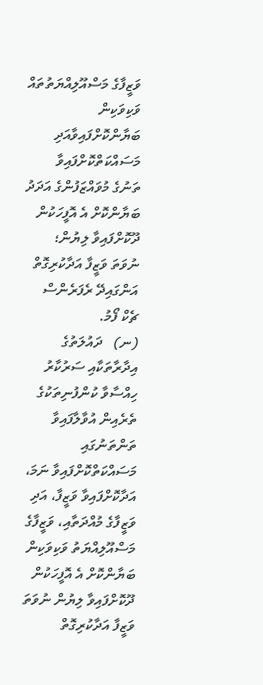ވަޒީފާގެ މަސްއޫލިއްޔަތުތައް ވަކިވަކިން ބަޔާންކޮށްފައިވާއަދި މަސައްކަތްކޮށްފައިވާ ތަނުގެ މުވައްޒަފުންގެ އަދަދު ބަޔާންކޮށް އެ އޮފީހަކުން ދޫކޮށްފައިވާ ލިޔުން؛ ނުވަތަ ވަޒީފާ އަދާކުރިގޮތް އަންގައިދޭ ރެފަރެންސް ޗެކް ފޯމު.
(ނ)   ދައުލަތުގެ އިދާރާތަކާއި ސަރުކާރު ހިއްސާވާ ކުންފުނިތަކުގެ ތެރެއިން އުވާލާފައިވާ ތަންތަނުގައި މަސައްކަތްކޮށްފައިވާ ނަމަ،  އަދާކޮށްފައިވާ ވަޒީފާ، އަދި ވަޒީފާގެ މުއްދަތާއި، ވަޒީފާގެ މަސްއޫލިއްޔަތު ވަކިވަކިން ބަޔާންކޮށް އެ އޮފީހަކުން ދޫކޮށްފައިވާ ލިޔުން ނުވަތަ ވަޒީފާ އަދާކުރިގޮތް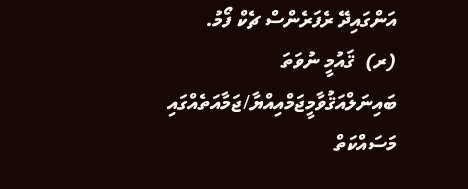އަންގައިދޭ ރެފަރެންސް ޗެކް ފޯމު.
(ރ)  ޤައުމީ ނުވަތަ ބައިނަލްއަޤުވާމީޖަމްއިއްޔާ/ޖަމާއަތެއްގައި މަސައްކަތް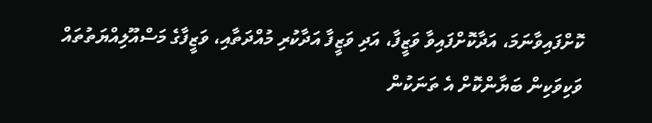ކޮށްފައިވާނަމަ، އަދާކޮށްފައިވާ ވަޒީފާ، އަދި ވަޒީފާ އަދާކުރި މުއްދަތާއި، ވަޒީފާގެ މަސްއޫލިއްޔަތުތައް ވަކިވަކިން ބަޔާންކޮށް އެ ތަނަކުން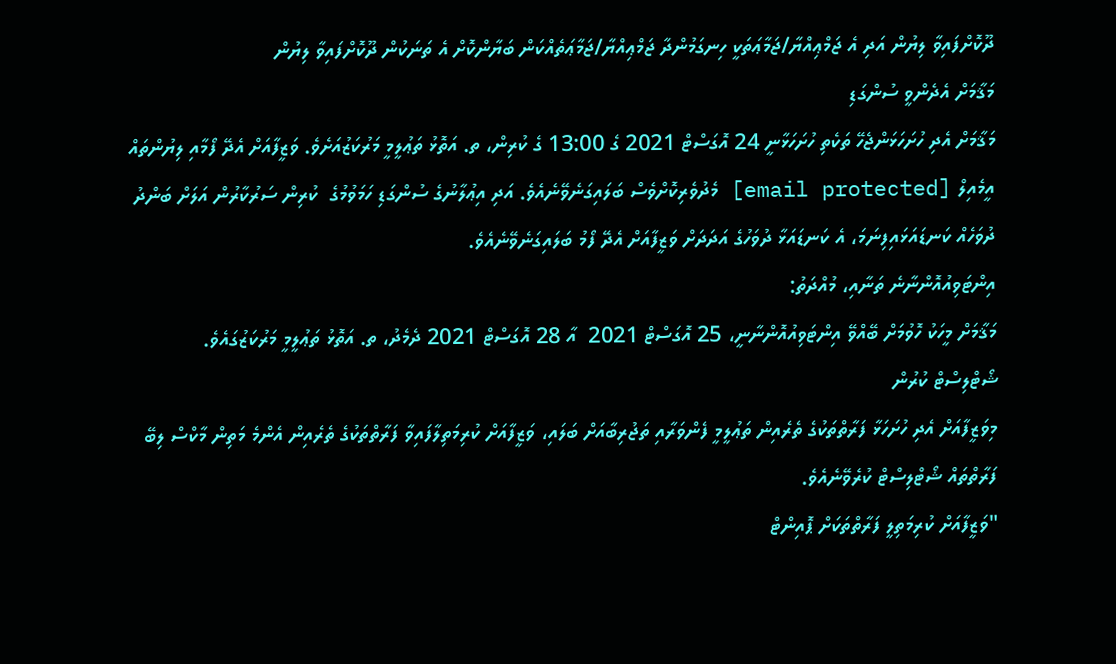ދޫކޮށްފައިވާ ލިޔުން އަދި އެ ޖަމްޢިއްޔާ/ޖަމާޢަތަކީ ހިނގަމުންދާ ޖަމްޢިއްޔާ/ޖަމާޢަތެއްކަން ބަޔާންކޮށް އެ ތަނަކުން ދޫކޮށްފައިވާ ލިޔުން
މަޤާމަށް އެދެންވީ ސުންގަޑި
މަޤާމަށް އެދި ހުށަހަޅަންޖެހޭ ތަކެތި ހުށަހަޅާނީ 24 އޮގަސްޓް 2021 ގެ 13:00 ގެ ކުރިން، ތ. އަތޮޅު ތަޢުލީމީ މަރުކަޒުއަށެވެ. ވަޒީފާއަށް އެދޭ ފޯމާއި ލިޔުންތައް އީމެއިލް [email protected] މެދުވެރިކޮށްވެސް ބަލައިގަނެވޭނެއެވެ. އަދި އިޢުލާނުގެ ސުންގަޑި ހަމަވުމުގެ  ކުރިން ސަރުކާރުން އަލަށް ބަންދު ދުވަހެއް ކަނޑައަޅައިފިނަމަ، އެ ކަނޑައަޅާ ދުވަހުގެ އަދަދަށް ވަޒީފާއަށް އެދޭ ފޯމު ބަލައިގަނެވޭނެއެވެ.
އިންޓަވިއުއޮންނާނެ ތަނާއި، މުއްދަތު:
މަޤާމަށް މީހަކު ހޮވުމަށް ބޭއްވޭ އިންޓަވިއުއޮންނާނީ، 25 އޮގަސްޓް 2021  އާ 28 އޮގަސްޓް 2021 ދެމެދު، ތ. އަތޮޅު ތަޢުލީމީ މަރުކަޒުގައެވެ.
ޝޯޓްލިސްޓް ކުރުން
މިވަޒީފާއަށް އެދި ހުށަހަޅާ ފަރާތްތަކުގެ ތެރެއިން ތަޢުލީމީ ފެންވަރާއި ތަޖުރިބާއަށް ބަލައި، ވަޒީފާއަށް ކުރިމަތިލާފައިވާ ފަރާތްތަކުގެ ތެރެއިން އެންމެ މަތިން މާކްސް ލިބޭ ފަރާތްތައް ޝޯޓްލިސްޓް ކުރެވޭނެއެވެ.
"ވަޒީފާއަށް ކުރިމަތިލީ ފަރާތްތަކަށް ޕޮއިންޓް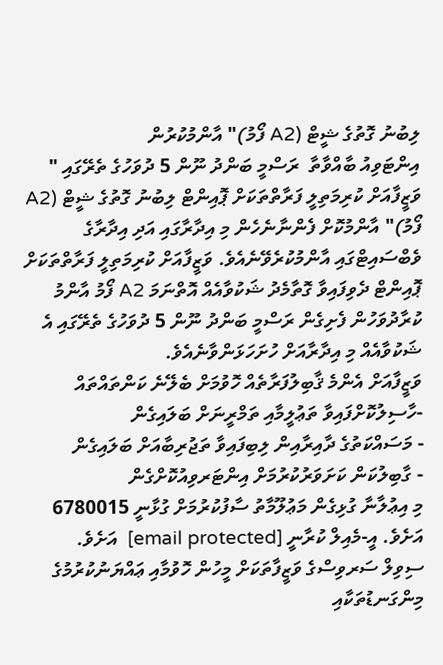ލިބުނު ގޮތުގެ ޝީޓް (A2 ފޯމު)" އާންމުކުރުން
އިންޓަވިއު ބާއްވާތާ  ރަސްމީ ބަންދު ނޫން 5 ދުވަހުގެ ތެރޭގައި " ވަޒީފާއަށް ކުރިމަތިލީ ފަރާތްތަކަށް ޕޮއިންޓް ލިބުނު ގޮތުގެ ޝީޓް (A2 ފޯމު)" އާންމުކޮށް ފެންނާނެހެން މި އިދާރާގައި އަދި އިދާރާގެ ވެބްސައިޓްގައި އާންމުކުރެވޭނެއެވެ. ވަޒީފާއަށް ކުރިމަތިލީ ފަރާތްތަކަށް ޕޮއިންޓް ދެވިފައިވާ ގޮތާމެދު ޝަކުވާއެއް އޮތްނަމަ A2 ފޯމު އާންމު ކުރާދުވަހުން ފެށިގެން ރަސްމީ ބަންދު ނޫން 5 ދުވަހުގެ ތެރޭގައި އެ ޝަކުވާއެއް މި އިދާރާއަށް ހުށަހަޅަންވާނެއެވެ.
ވަޒީފާއަށް އެންމެ ޤާބިލުފަރާތެއް ހޮވުމަށް ބެލޭނެ ކަންތައްތައް
-ހާސިލުކޮށްފައިވާ ތަޢުލީމާއި ތަމްރީނަށް ބަލައިގެން
- މަސައްކަތުގެ ދާއިރާއިން ލިބިފައިވާ ތަޖުރިބާއަށް ބަލައިގެން
- ގާބިލުކަން ކަށަވަރުކުރުމަށް އިންޓަރވިއުކޮށްގެން
މި އިޢުލާނާ ގުޅިގެން މަޢުލޫމާތު ސާފުކުރުމަށް ގުޅާނީ 6780015 އަށެވެ. އީ-މެއިލް ކުރާނީ [email protected]  އަށެވެ.
ސިވިލް ސަރވިސްގެ ވަޒީފާތަކަށް މީހުން ހޮވުމާއި ޢައްޔަނުކުރުމުގެ މިންގަނޑުތަކާއި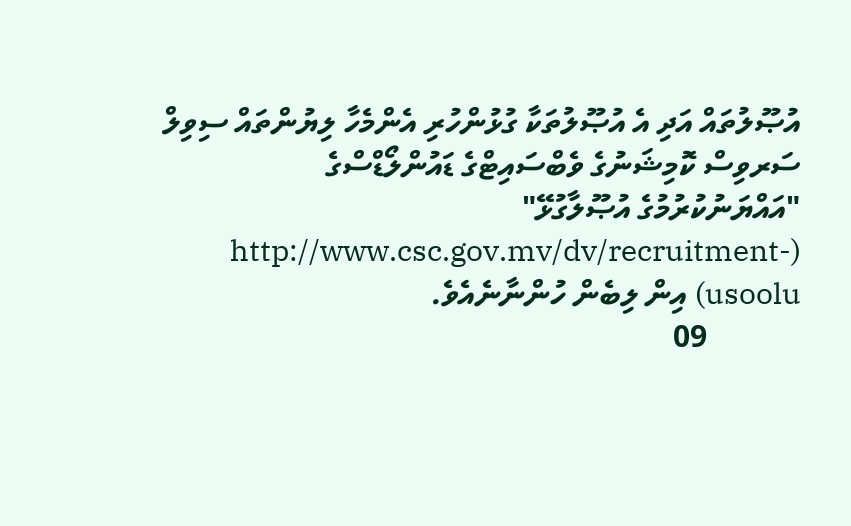އުޞޫލުތައް އަދި އެ އުޞޫލުތަކާ ގުޅުންހުރި އެންމެހާ ލިޔުންތައް ސިވިލް ސަރވިސް ކޮމިޝަނުގެ ވެބްސައިޓްގެ ޑައުންލޯޑްސްގެ "އައްޔަނުކުރުމުގެ އުޞޫލާގުޅޭ" (http://www.csc.gov.mv/dv/recruitment-usoolu) އިން ލިބެން ހުންނާނެއެވެ.
            09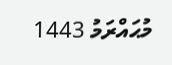މުޙައްރަމު 1443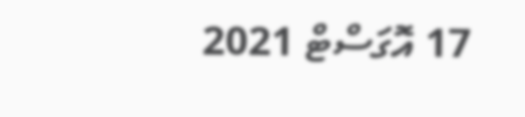17 އޮގަސްޓް 2021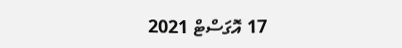17 އޮގަސްޓް 2021